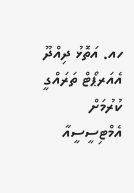ހއ. އަތޮޅު ދިއްދޫ އެއަރޕޯޓް ތަރައްގީ ކުރުމަށް އެމްޓިސީސީއާ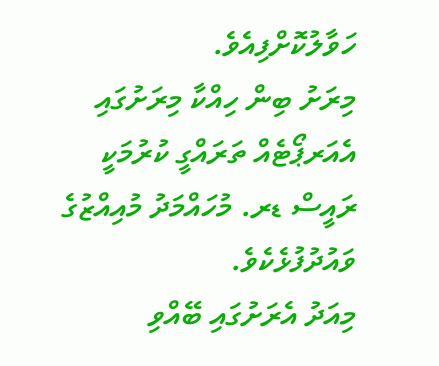ހަވާލުކޮށްފިއެވެ.
މިރަށު ބިން ހިއްކާ މިރަށުގައި އެއަރޕޯޓެއް ތަރައްގީ ކުރުމަކީ ރައީސް ޑރ. މުހައްމަދު މުއިއްޒުގެ ވައުދުފުޅެކެވެ.
މިއަދު އެރަށުގައި ބޭއްވި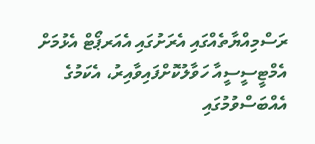ރަސްމިއްޔާތެއްގައި އެރަށުގައި އެއަރޕޯޓް އެޅުމަށް އެމްޓީސީސީއާ ހަވާލުކޮށްފައިވާއިރު، އެކަމުގެ އެއްބަސްވުމުގައި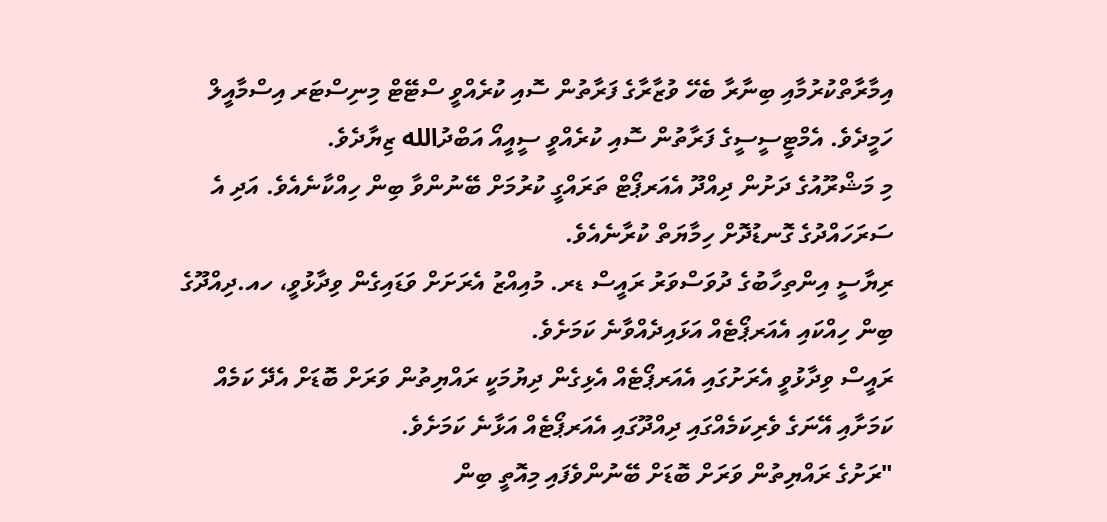އިމާރާތްކުރުމާއި ބިނާރާ ބެހޭ ވުޒާރާގެ ފަރާތުން ސޮއި ކުރެއްވީ ސްޓޭޓް މިނިސްޓަރ އިސްމާއީލް ހަމީދެވެ. އެމްޓީސީސީގެ ފަރާތުން ސޮއި ކުރެއްވީ ސީއީއޯ އަބްދުالله ޒިޔާދެވެ.
މި މަޝްރޫއުގެ ދަށުން ދިއްދޫ އެއަރޕޯޓް ތަރައްގީ ކުރުމަށް ބޭނުންވާ ބިން ހިއްކާނެއެވެ. އަދި އެ ސަރަހައްދުގެ ގޮނޑުދޮށް ހިމާޔަތް ކުރާނެއެވެ.
ރިޔާސީ އިންތިހާބުގެ ދުވަސްވަރު ރައީސް ޑރ. މުއިއްޒު އެރަށަށް ވަޑައިގެން ވިދާޅުވީ، ހއ.ދިއްދޫގެ ބިން ހިއްކައި އެއަރޕޯޓެއް އަޅައިދެއްވާނެ ކަމަށެވެ.
ރައީސް ވިދާޅުވީ އެރަށުގައި އެއަރޕޯޓެއް އެޅިގެން ދިޔުމަކީ ރައްޔިތުން ވަރަށް ބޮޑަށް އެދޭ ކަމެއް ކަމަށާއި އޭނަގެ ވެރިކަމެއްގައި ދިއްދޫގައި އެއަރޕޯޓެއް އަޅާނެ ކަމަށެވެ.
"ރަށުގެ ރައްޔިތުން ވަރަށް ބޮޑަށް ބޭނުންވެފައި މިއޮތީ ބިން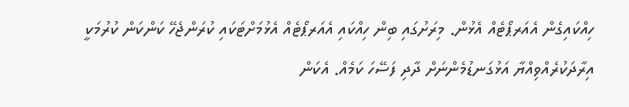ހިއްކައިގެން އެއަރޕޯޓެއް އެޅުން. މިރަށުގައި ބިން ހިއްކައި އެއަރޕޯޓެއް އެޅުމަށްޓަކައި ކުރަންޖެހޭ ކަންކަން ކުރުމަކީ އިރާދަކުރެއްވިއްޔާ އަޅުގަނޑުމެންނަށް ދާދި ފަސޭހަ ކަމެއް. އެކަން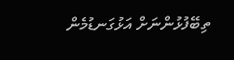ތިބޭފުޅުންނަށް އަޅުގަނޑުމެން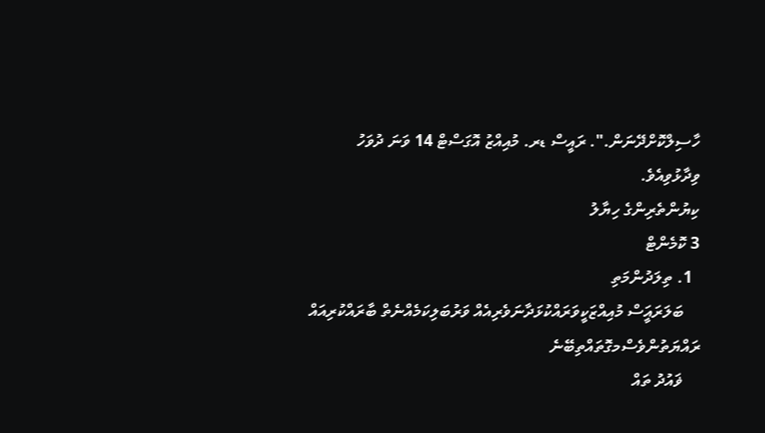ހާސިލްކޮށްދޭނަން.". ރައީސް ޑރ. މުއިއްޒު އޮގަސްޓް 14 ވަނަ ދުވަހު ވިދާޅުވިއެވެ.
ކިޔުންތެރިންގެ ހިޔާލު
3 ކޮމެންޓް
  1. ތިލަދުންމަތި
    ބަލަރައަީސް މުއިއްޒަކީވަރައްކުޅަދާނަވެރިއެއް ވަރުބަލިކަމެއްނެތް ބާރައްކުރިއައް ރައްޔަތުންވެސްމގޮތައްތިބޭނެ
    ޥައުދު ތައް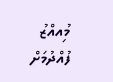މިުއއްޒު ފުއްދުމަށް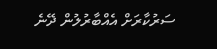ސަރުކާރަށް އެއްބާރުލުން ދޭނެ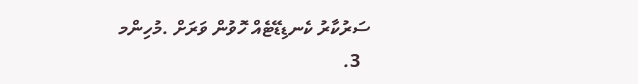ސަރުކާރު ކެނޑިޑޭޓެއް ހޮވުން ވަރަށް .މުހިންމ
  3.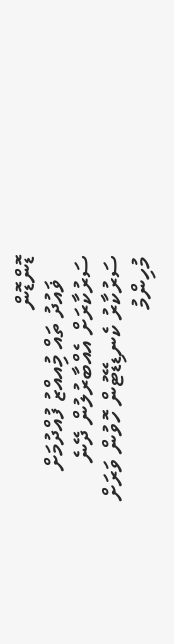ޑޮންޑޮން
    ޥައުދު ތައް މިުއއްޒު ފުއްދުމަށް ސަރުކާރަށް އެއްބާރުލުން ދޭނެ ސަރުކާރު ކެނޑިޑޭޓުން ހޮވުން ވަރަށް މުހިންމު